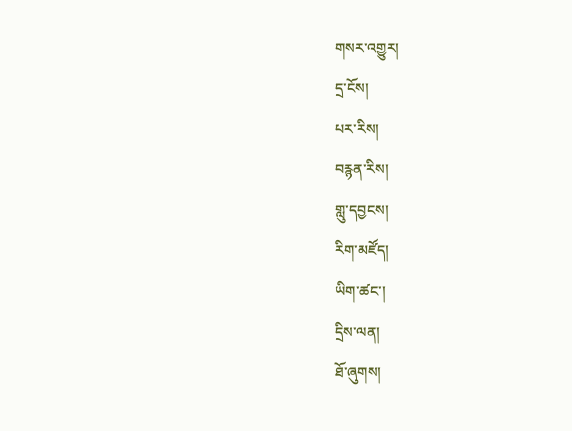གསར་འགྱུར།
དྲ་ངོས།
པར་རིས།
བརྙན་རིས།
གླུ་དབྱངས།
རིག་མཛོད།
ཡིག་ཚང་།
དྲིས་ལན།
ཐོ་ཞུགས།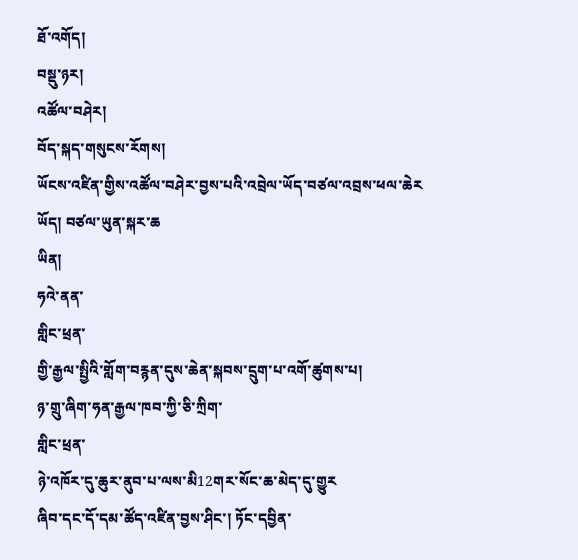ཐོ་འགོད།
བསྡུ་ཉར།
འཚོལ་བཤེར།
བོད་སྐད་གསུངས་རོགས།
ཡོངས་འཛིན་གྱིས་འཚོལ་བཤེར་བྱས་པའི་འབྲེལ་ཡོད་བཙལ་འབྲས་ཕལ་ཆེར
ཡོད། བཙལ་ཡུན་སྐར་ཆ
ཡིན།
ཧའེ་ནན་
གླིང་ཕྲན་
གྱི་རྒྱལ་སྤྱིའི་གློག་བརྙན་དུས་ཆེན་སྐབས་དྲུག་པ་འགོ་ཚུགས་པ།
ཉ་གྲུ་ཞིག་ཧན་རྒྱལ་ཁབ་ཀྱི་ཅི་ཀྲིག་
གླིང་ཕྲན་
ཉེ་འཁོར་དུ་ཆུར་ནུབ་པ་ལས་མི12གར་སོང་ཆ་མེད་དུ་གྱུར
ཞིབ་དང་དོ་དམ་ཚོད་འཛིན་བྱས་ཤིང་། ཏོང་དབྱིན་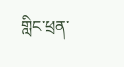གླིང་ཕྲན་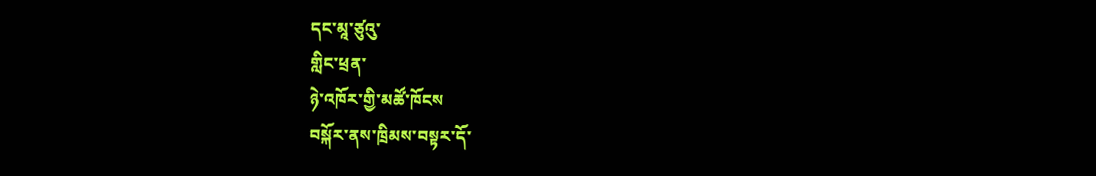དང་མཱ་ཙུའུ་
གླིང་ཕྲན་
ཉེ་འཁོར་གྱི་མཚོ་ཁོངས
བསྐོར་ནས་ཁྲིམས་བསྟར་དོ་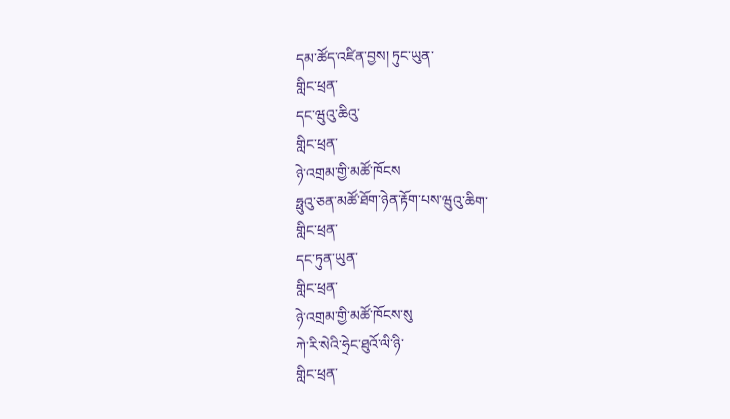དམ་ཚོད་འཛིན་བྱས། ཏུང་ཡུན་
གླིང་ཕྲན་
དང་ཝུའུ་ཆིའུ་
གླིང་ཕྲན་
ཉེ་འགྲམ་གྱི་མཚོ་ཁོངས
ཧྥུའུ་ཅན་མཚོ་ཐོག་ཉེན་རྟོག་པས་ཝུའུ་ཆིག་
གླིང་ཕྲན་
དང་ཏུན་ཡུན་
གླིང་ཕྲན་
ཉེ་འགྲམ་གྱི་མཚོ་ཁོངས་སུ
ཀེ་རི་སེའི་ཧྲེང་ཐུའོ་ལི་ཉི་
གླིང་ཕྲན་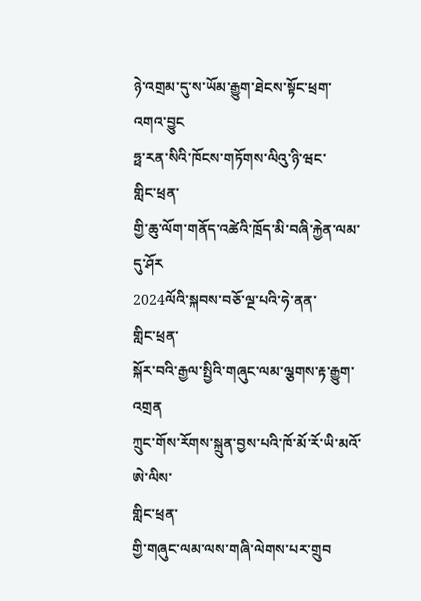ཉེ་འགྲམ་དུ་ས་ཡོམ་རྒྱུག་ཐེངས་སྟོང་ཕྲག་འགའ་བྱུང
ཧྥ་རན་སིའི་ཁོངས་གཏོགས་ལིའུ་ཉི་ཝང་
གླིང་ཕྲན་
གྱི་ཆུ་ལོག་གནོད་འཚེའི་ཁྲོད་མི་བཞི་རྐྱེན་ལམ་དུ་ཤོར
2024ལོའི་སྐབས་བཅོ་ལྔ་པའི་ཧེ་ནན་
གླིང་ཕྲན་
སྐོར་བའི་རྒྱལ་སྤྱིའི་གཞུང་ལམ་ལྕགས་རྟ་རྒྱུག་འགྲན
ཀྲུང་གོས་རོགས་སྐྲུན་བྱས་པའི་ཁོ་མོ་རོ་ཡི་མའོ་ཨེ་ལིས་
གླིང་ཕྲན་
གྱི་གཞུང་ལམ་ལས་གཞི་ལེགས་པར་གྲུབ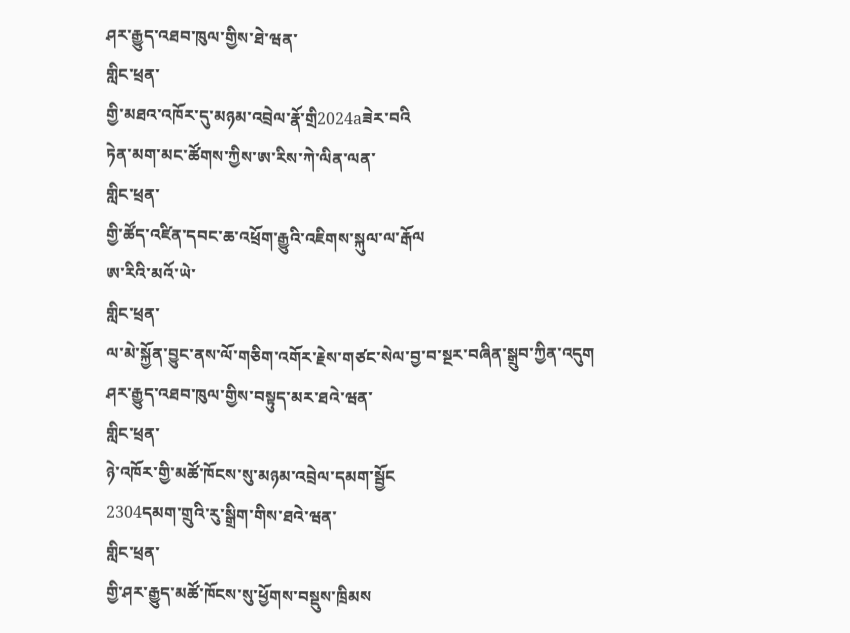ཤར་རྒྱུད་འཐབ་ཁུལ་གྱིས་ཐེ་ཝན་
གླིང་ཕྲན་
གྱི་མཐའ་འཁོར་དུ་མཉམ་འབྲེལ་རྣོ་གྲི2024aཟེར་བའི
ཏེན་མག་མང་ཚོགས་ཀྱིས་ཨ་རིས་ཀེ་ལིན་ལན་
གླིང་ཕྲན་
གྱི་ཚོད་འཛིན་དབང་ཆ་འཕྲོག་རྒྱུའི་འཇིགས་སྐུལ་ལ་རྒོལ
ཨ་རིའི་མའོ་ཡེ་
གླིང་ཕྲན་
ལ་མེ་སྐྱོན་བྱུང་ནས་ལོ་གཅིག་འགོར་རྗེས་གཙང་སེལ་བྱ་བ་སྔར་བཞིན་སྒྲུབ་ཀྱིན་འདུག
ཤར་རྒྱུད་འཐབ་ཁུལ་གྱིས་བསྟུད་མར་ཐའེ་ཝན་
གླིང་ཕྲན་
ཉེ་འཁོར་གྱི་མཚོ་ཁོངས་སུ་མཉམ་འབྲེལ་དམག་སྦྱོང
2304དམག་གྲུའི་རུ་སྒྲིག་གིས་ཐའེ་ཝན་
གླིང་ཕྲན་
གྱི་ཤར་རྒྱུད་མཚོ་ཁོངས་སུ་ཕྱོགས་བསྡུས་ཁྲིམས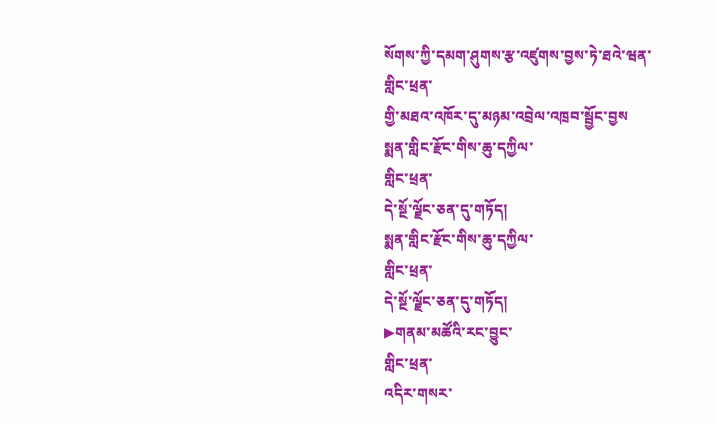སོགས་ཀྱི་དམག་ཤུགས་རྩ་འཛུགས་བྱས་ཏེ་ཐའེ་ཝན་
གླིང་ཕྲན་
གྱི་མཐའ་འཁོར་དུ་མཉམ་འབྲེལ་འཁྲབ་སྦྱོང་བྱས
སྨན་གླིང་རྫོང་གིས་ཆུ་དཀྱིལ་
གླིང་ཕྲན་
དེ་སྔོ་ལྗོང་ཅན་དུ་གཏོད།
སྨན་གླིང་རྫོང་གིས་ཆུ་དཀྱིལ་
གླིང་ཕྲན་
དེ་སྔོ་ལྗོང་ཅན་དུ་གཏོད།
▶གནམ་མཚོའི་རང་བྱུང་
གླིང་ཕྲན་
འདིར་གསར་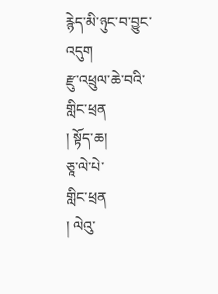རྙེད་མི་ཉུང་བ་བྱུང་འདུག
རྫུ་འཕྲུལ་ཆེ་བའི་
གླིང་ཕྲན
། སྟོད་ཆ།
ཅཱ་ལེ་པེ་
གླིང་ཕྲན
། ལེའུ་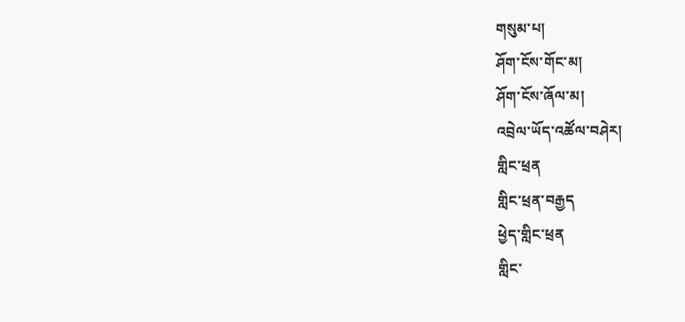གསུམ་པ།
ཤོག་ངོས་གོང་མ།
ཤོག་ངོས་ཞོལ་མ།
འབྲེལ་ཡོད་འཚོལ་བཤེར།
གླིང་ཕྲན
གླིང་ཕྲན་བརྒྱད
ཕྱེད་གླིང་ཕྲན
གླིང་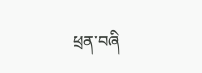ཕྲན་བཞི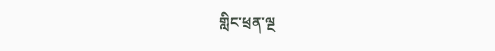གླིང་ཕྲན་ལྔ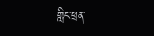གླིང་ཕྲན་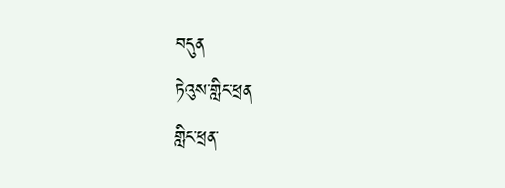བདུན
ཏེའུས་གླིང་ཕྲན
གླིང་ཕྲན་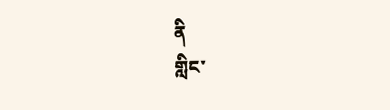ནི
གླིང་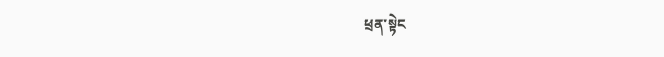ཕྲན་སྟེང